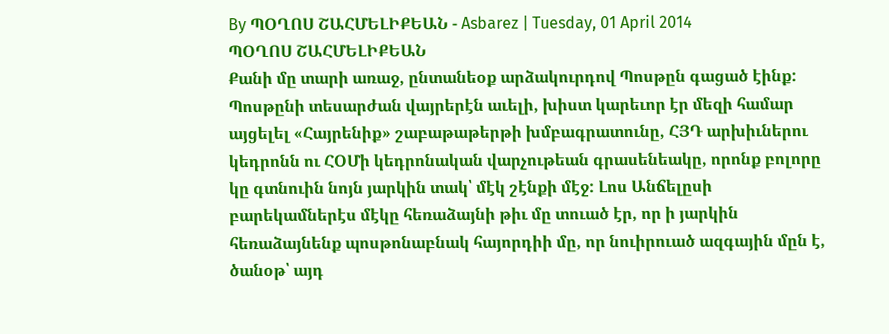By ՊՕՂՈՍ ՇԱՀՄԵԼԻՔԵԱՆ - Asbarez | Tuesday, 01 April 2014
ՊՕՂՈՍ ՇԱՀՄԵԼԻՔԵԱՆ
Քանի մը տարի առաջ, ընտանեօք արձակուրդով Պոսթըն գացած էինք: Պոսթընի տեսարժան վայրերէն աւելի, խիստ կարեւոր էր մեզի համար այցելել «Հայրենիք» շաբաթաթերթի խմբագրատունը, ՀՅԴ արխիւներու կեդրոնն ու ՀՕՄի կեդրոնական վարչութեան գրասենեակը, որոնք բոլորը կը գտնուին նոյն յարկին տակ՝ մէկ շէնքի մէջ: Լոս Անճելըսի բարեկամներէս մէկը հեռաձայնի թիւ մը տուած էր, որ ի յարկին հեռաձայնենք պոսթոնաբնակ հայորդիի մը, որ նուիրուած ազգային մըն է, ծանօթ՝ այդ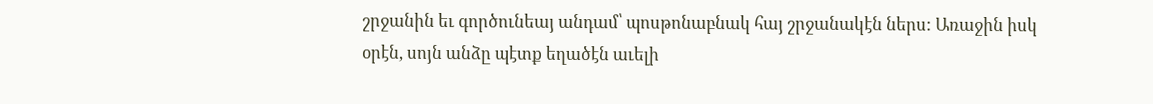շրջանին եւ գործունեայ անդամ՝ պոսթոնաբնակ հայ շրջանակէն ներս: Առաջին իսկ օրէն, սոյն անձը պէտք եղածէն աւելի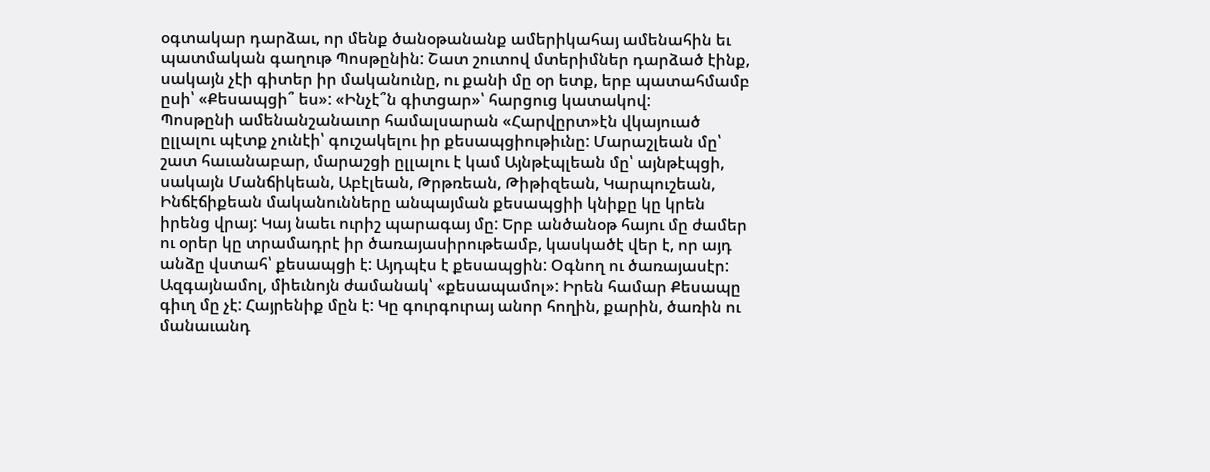օգտակար դարձաւ, որ մենք ծանօթանանք ամերիկահայ ամենահին եւ պատմական գաղութ Պոսթընին: Շատ շուտով մտերիմներ դարձած էինք, սակայն չէի գիտեր իր մականունը, ու քանի մը օր ետք, երբ պատահմամբ ըսի՝ «Քեսապցի՞ ես»: «Ինչէ՞ն գիտցար»՝ հարցուց կատակով:
Պոսթընի ամենանշանաւոր համալսարան «Հարվըրտ»էն վկայուած ըլլալու պէտք չունէի՝ գուշակելու իր քեսապցիութիւնը: Մարաշլեան մը՝ շատ հաւանաբար, մարաշցի ըլլալու է կամ Այնթէպլեան մը՝ այնթէպցի, սակայն Մանճիկեան, Աբէլեան, Թրթռեան, Թիթիզեան, Կարպուշեան, Ինճէճիքեան մականունները անպայման քեսապցիի կնիքը կը կրեն իրենց վրայ: Կայ նաեւ ուրիշ պարագայ մը: Երբ անծանօթ հայու մը ժամեր ու օրեր կը տրամադրէ իր ծառայասիրութեամբ, կասկածէ վեր է, որ այդ անձը վստահ՝ քեսապցի է: Այդպէս է քեսապցին: Օգնող ու ծառայասէր: Ազգայնամոլ, միեւնոյն ժամանակ՝ «քեսապամոլ»: Իրեն համար Քեսապը գիւղ մը չէ: Հայրենիք մըն է: Կը գուրգուրայ անոր հողին, քարին, ծառին ու մանաւանդ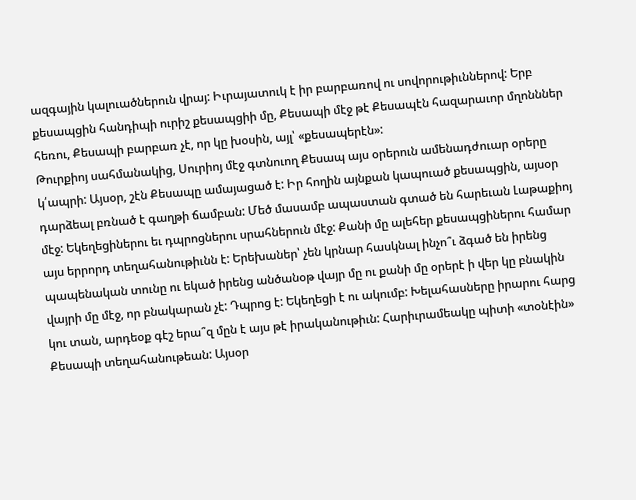ազգային կալուածներուն վրայ: Իւրայատուկ է իր բարբառով ու սովորութիւններով: Երբ քեսապցին հանդիպի ուրիշ քեսապցիի մը, Քեսապի մէջ թէ Քեսապէն հազարաւոր մղոնններ հեռու, Քեսապի բարբառ չէ, որ կը խօսին, այլ՝ «քեսապերէն»:
Թուրքիոյ սահմանակից, Սուրիոյ մէջ գտնուող Քեսապ այս օրերուն ամենադժուար օրերը կ՛ապրի: Այսօր, շէն Քեսապը ամայացած է: Իր հողին այնքան կապուած քեսապցին, այսօր դարձեալ բռնած է գաղթի ճամբան: Մեծ մասամբ ապաստան գտած են հարեւան Լաթաքիոյ մէջ: Եկեղեցիներու եւ դպրոցներու սրահներուն մէջ: Քանի մը ալեհեր քեսապցիներու համար այս երրորդ տեղահանութիւնն է: Երեխաներ՝ չեն կրնար հասկնալ ինչո՞ւ ձգած են իրենց պապենական տունը ու եկած իրենց անծանօթ վայր մը ու քանի մը օրերէ ի վեր կը բնակին վայրի մը մէջ, որ բնակարան չէ: Դպրոց է: Եկեղեցի է ու ակումբ: Խելահասները իրարու հարց կու տան, արդեօք գէշ երա՞զ մըն է այս թէ իրականութիւն: Հարիւրամեակը պիտի «տօնէին» Քեսապի տեղահանութեան: Այսօր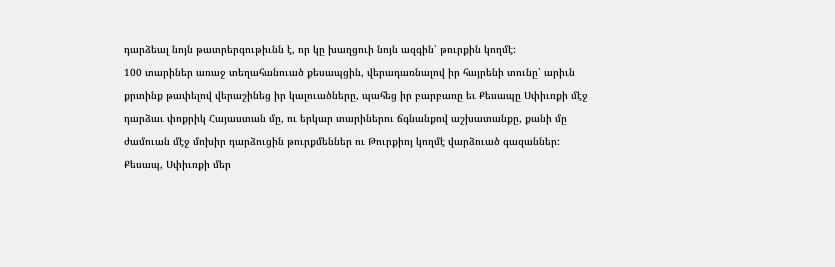դարձեալ նոյն թատրերգութիւնն է, որ կը խաղցուի նոյն ազգին՝ թուրքին կողմէ:
100 տարիներ առաջ տեղահանուած քեսապցին, վերադառնալով իր հայրենի տունը՝ արիւն քրտինք թափելով վերաշինեց իր կալուածները, պահեց իր բարբառը եւ Քեսապը Սփիւռքի մէջ դարձաւ փոքրիկ Հայաստան մը, ու երկար տարիներու ճգնանքով աշխատանքը, քանի մը ժամուան մէջ մոխիր դարձուցին թուրքմեններ ու Թուրքիոյ կողմէ վարձուած գազաններ:
Քեսապ, Սփիւռքի մեր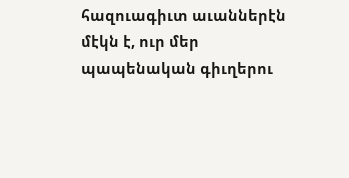հազուագիւտ աւաններէն մէկն է, ուր մեր պապենական գիւղերու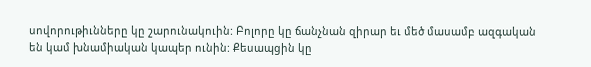սովորութիւնները կը շարունակուին: Բոլորը կը ճանչնան զիրար եւ մեծ մասամբ ազգական են կամ խնամիական կապեր ունին: Քեսապցին կը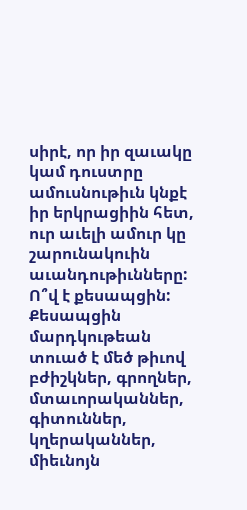սիրէ, որ իր զաւակը կամ դուստրը ամուսնութիւն կնքէ իր երկրացիին հետ, ուր աւելի ամուր կը շարունակուին աւանդութիւնները:
Ո՞վ է քեսապցին: Քեսապցին մարդկութեան տուած է մեծ թիւով բժիշկներ, գրողներ, մտաւորականներ, գիտուններ, կղերականներ, միեւնոյն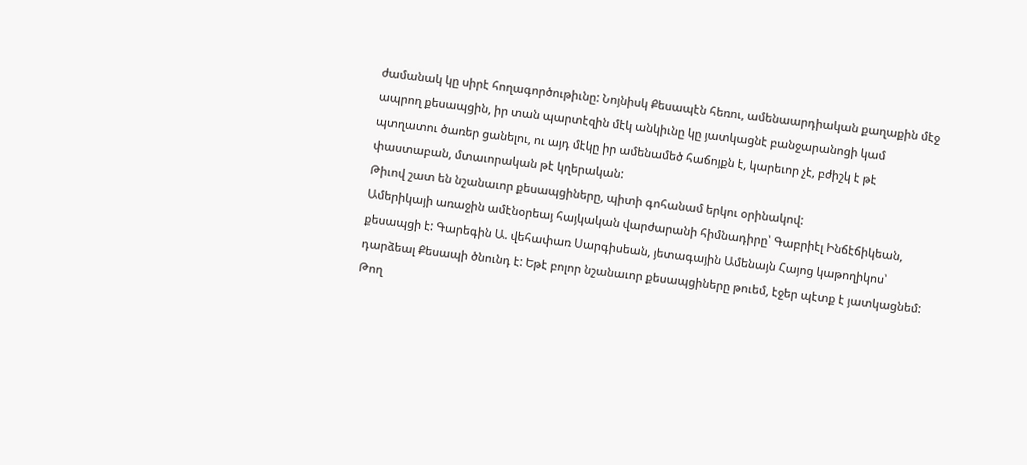ժամանակ կը սիրէ հողագործութիւնը: Նոյնիսկ Քեսապէն հեռու, ամենաարդիական քաղաքին մէջ ապրող քեսապցին, իր տան պարտէզին մէկ անկիւնը կը յատկացնէ բանջարանոցի կամ պտղատու ծառեր ցանելու, ու այդ մէկը իր ամենամեծ հաճոյքն է, կարեւոր չէ, բժիշկ է թէ փաստաբան, մտաւորական թէ կղերական:
Թիւով շատ են նշանաւոր քեսապցիները, պիտի գոհանամ երկու օրինակով:
Ամերիկայի առաջին ամէնօրեայ հայկական վարժարանի հիմնադիրը՝ Գաբրիէլ Ինճէճիկեան, քեսապցի է: Գարեգին Ա. վեհափառ Սարգիսեան, յետագային Ամենայն Հայոց կաթողիկոս՝ դարձեալ Քեսապի ծնունդ է: Եթէ բոլոր նշանաւոր քեսապցիները թուեմ, էջեր պէտք է յատկացնեմ: Թող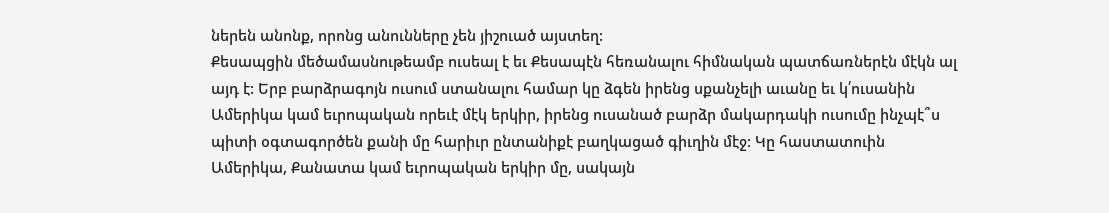ներեն անոնք, որոնց անունները չեն յիշուած այստեղ:
Քեսապցին մեծամասնութեամբ ուսեալ է եւ Քեսապէն հեռանալու հիմնական պատճառներէն մէկն ալ այդ է: Երբ բարձրագոյն ուսում ստանալու համար կը ձգեն իրենց սքանչելի աւանը եւ կ՛ուսանին Ամերիկա կամ եւրոպական որեւէ մէկ երկիր, իրենց ուսանած բարձր մակարդակի ուսումը ինչպէ՞ս պիտի օգտագործեն քանի մը հարիւր ընտանիքէ բաղկացած գիւղին մէջ: Կը հաստատուին Ամերիկա, Քանատա կամ եւրոպական երկիր մը, սակայն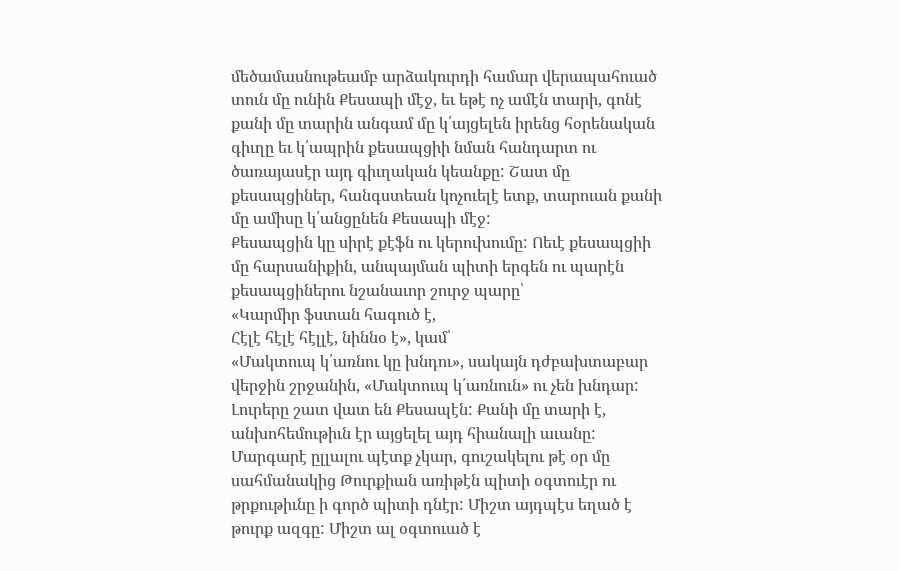մեծամասնութեամբ արձակուրդի համար վերապահուած տուն մը ունին Քեսապի մէջ, եւ եթէ ոչ ամէն տարի, գոնէ քանի մը տարին անգամ մը կ՛այցելեն իրենց հօրենական գիւղը եւ կ՛ապրին քեսապցիի նման հանդարտ ու ծառայասէր այդ գիւղական կեանքը: Շատ մը քեսապցիներ, հանգստեան կոչուելէ ետք, տարուան քանի մը ամիսը կ՛անցընեն Քեսապի մէջ:
Քեսապցին կը սիրէ քէֆն ու կերուխումը: Ոեւէ քեսապցիի մը հարսանիքին, անպայման պիտի երգեն ու պարէն քեսապցիներու նշանաւոր շուրջ պարը՝
«Կարմիր ֆստան հագուծ է,
Հէլէ հէլէ հէլլէ, նիննօ է», կամ՝
«Մակտուպ կ՛առնու կը խնդու», սակայն դժբախտաբար վերջին շրջանին, «Մակտուպ կ՛առնուն» ու չեն խնդար: Լուրերը շատ վատ են Քեսապէն: Քանի մը տարի է, անխոհեմութիւն էր այցելել այդ հիանալի աւանը: Մարգարէ ըլլալու պէտք չկար, գուշակելու թէ օր մը սահմանակից Թուրքիան առիթէն պիտի օգտուէր ու թրքութիւնը ի գործ պիտի դնէր: Միշտ այդպէս եղած է թուրք ազգը: Միշտ ալ օգտուած է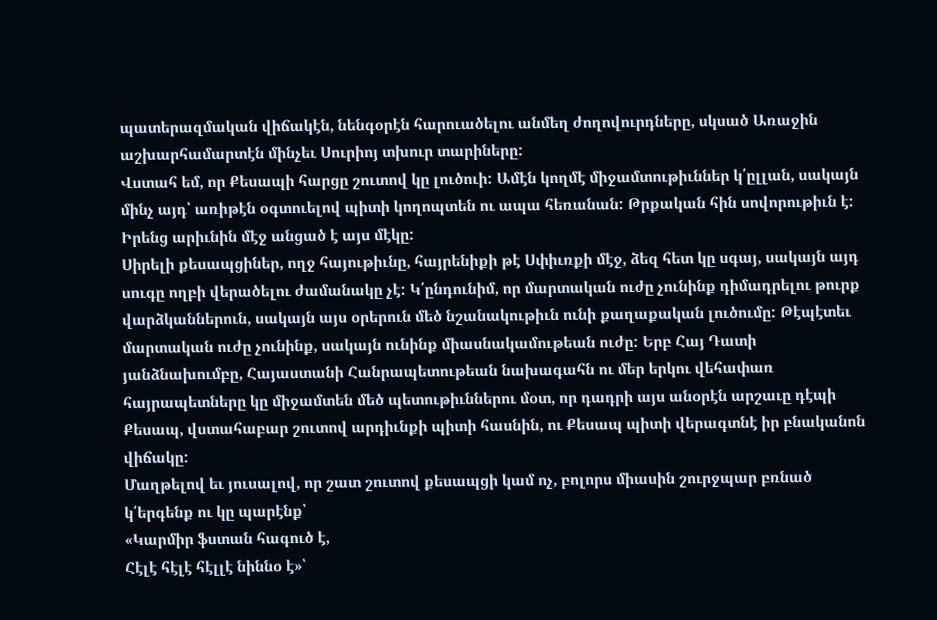պատերազմական վիճակէն, նենգօրէն հարուածելու անմեղ ժողովուրդները, սկսած Առաջին աշխարհամարտէն մինչեւ Սուրիոյ տխուր տարիները:
Վստահ եմ, որ Քեսապի հարցը շուտով կը լուծուի: Ամէն կողմէ միջամտութիւններ կ՛ըլլան, սակայն մինչ այդ՝ առիթէն օգտուելով պիտի կողոպտեն ու ապա հեռանան: Թրքական հին սովորութիւն է: Իրենց արիւնին մէջ անցած է այս մէկը:
Սիրելի քեսապցիներ, ողջ հայութիւնը, հայրենիքի թէ Սփիւռքի մէջ, ձեզ հետ կը սգայ, սակայն այդ սուգը ողբի վերածելու ժամանակը չէ: Կ՛ընդունիմ, որ մարտական ուժը չունինք դիմադրելու թուրք վարձկաններուն, սակայն այս օրերուն մեծ նշանակութիւն ունի քաղաքական լուծումը: Թէպէտեւ մարտական ուժը չունինք, սակայն ունինք միասնակամութեան ուժը: Երբ Հայ Դատի յանձնախումբը, Հայաստանի Հանրապետութեան նախագահն ու մեր երկու վեհափառ հայրապետները կը միջամտեն մեծ պետութիւններու մօտ, որ դադրի այս անօրէն արշաւը դէպի Քեսապ, վստահաբար շուտով արդիւնքի պիտի հասնին, ու Քեսապ պիտի վերագտնէ իր բնականոն վիճակը:
Մաղթելով եւ յուսալով, որ շատ շուտով քեսապցի կամ ոչ, բոլորս միասին շուրջպար բռնած կ՛երգենք ու կը պարէնք՝
«Կարմիր ֆստան հագուծ է,
Հէլէ հէլէ հէլլէ նիննօ է»՝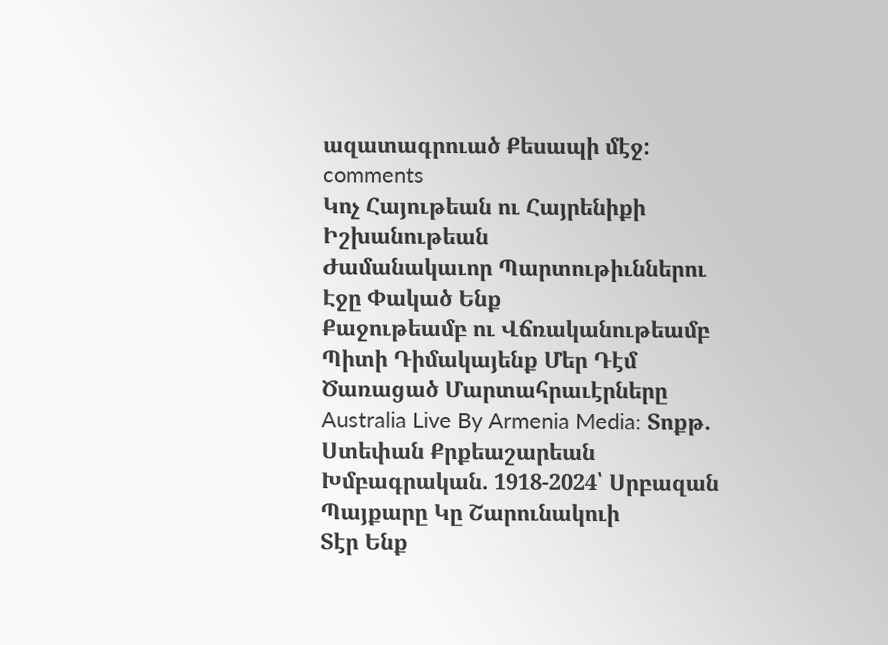ազատագրուած Քեսապի մէջ:
comments
Կոչ Հայութեան ու Հայրենիքի Իշխանութեան
Ժամանակաւոր Պարտութիւններու Էջը Փակած Ենք
Քաջութեամբ ու Վճռականութեամբ Պիտի Դիմակայենք Մեր Դէմ Ծառացած Մարտահրաւէրները
Australia Live By Armenia Media: Տոքթ. Ստեփան Քրքեաշարեան
Խմբագրական. 1918-2024՝ Սրբազան Պայքարը Կը Շարունակուի
Տէր Ենք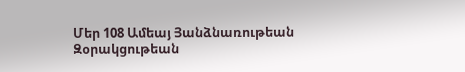Մեր 108 Ամեայ Յանձնառութեան
Զօրակցութեան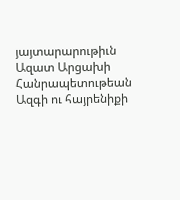յայտարարութիւն Ազատ Արցախի Հանրապետութեան
Ազգի ու հայրենիքի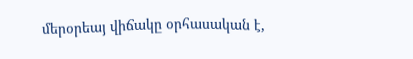մերօրեայ վիճակը օրհասական է,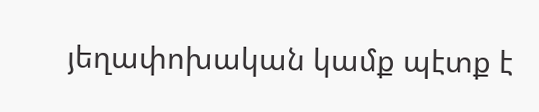յեղափոխական կամք պէտք է